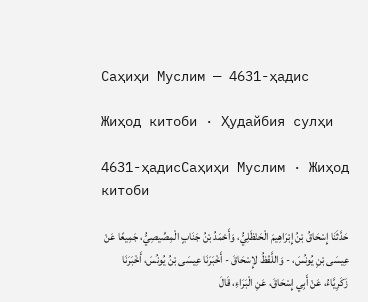Саҳиҳи Муслим — 4631-ҳадис

Жиҳод китоби · Ҳудайбия сулҳи

4631-ҳадисСаҳиҳи Муслим · Жиҳод китоби

حَدَّثَنَا إِسْحَاقُ بْنُ إِبْرَاهِيمَ الْحَنْظَلِيُّ، وَأَحْمَدُ بْنُ جَنَابٍ الْمِصِّيصِيُّ، جَمِيعًا عَنْ عِيسَى بْنِ يُونُسَ، - وَاللَّفْظُ لإِسْحَاقَ - أَخْبَرَنَا عِيسَى بْنُ يُونُسَ، أَخْبَرَنَا زَكَرِيَّاءُ، عَنْ أَبِي إِسْحَاقَ، عَنِ الْبَرَاءِ، قَالَ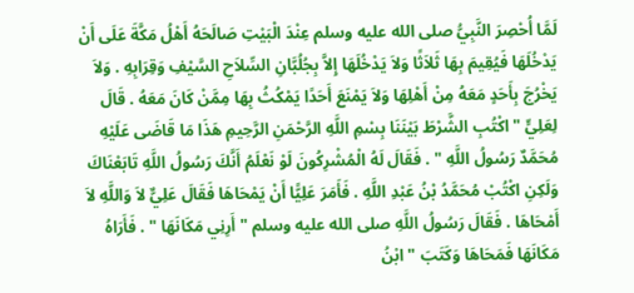لَمَّا أُحْصِرَ النَّبِيُّ صلى الله عليه وسلم عِنْدَ الْبَيْتِ صَالَحَهُ أَهْلُ مَكَّةَ عَلَى أَنْ يَدْخُلَهَا فَيُقِيمَ بِهَا ثَلاَثًا وَلاَ يَدْخُلَهَا إِلاَّ بِجُلُبَّانِ السِّلاَحِ السَّيْفِ وَقِرَابِهِ . وَلاَ يَخْرُجَ بِأَحَدٍ مَعَهُ مِنْ أَهْلِهَا وَلاَ يَمْنَعَ أَحَدًا يَمْكُثُ بِهَا مِمَّنْ كَانَ مَعَهُ . قَالَ لِعَلِيٍّ " اكْتُبِ الشَّرْطَ بَيْنَنَا بِسْمِ اللَّهِ الرَّحْمَنِ الرَّحِيمِ هَذَا مَا قَاضَى عَلَيْهِ مُحَمَّدٌ رَسُولُ اللَّهِ " . فَقَالَ لَهُ الْمُشْرِكُونَ لَوْ نَعْلَمُ أَنَّكَ رَسُولُ اللَّهِ تَابَعْنَاكَ وَلَكِنِ اكْتُبْ مُحَمَّدُ بْنُ عَبْدِ اللَّهِ . فَأَمَرَ عَلِيًّا أَنْ يَمْحَاهَا فَقَالَ عَلِيٌّ لاَ وَاللَّهِ لاَ أَمْحَاهَا . فَقَالَ رَسُولُ اللَّهِ صلى الله عليه وسلم " أَرِنِي مَكَانَهَا " . فَأَرَاهُ مَكَانَهَا فَمَحَاهَا وَكَتَبَ " ابْنُ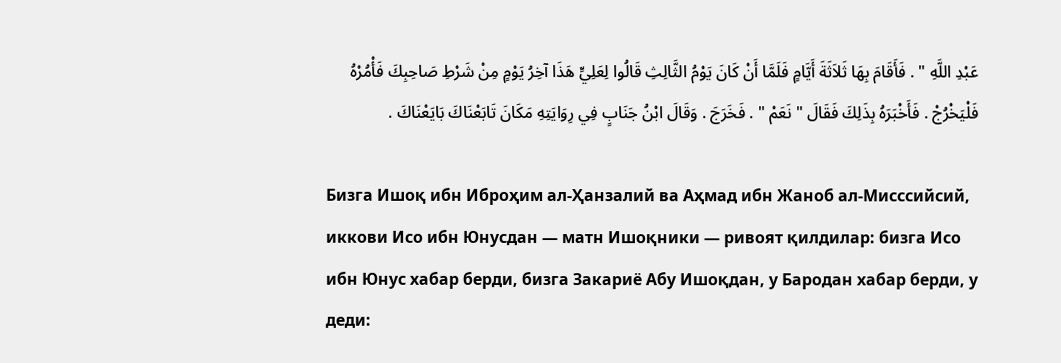عَبْدِ اللَّهِ " . فَأَقَامَ بِهَا ثَلاَثَةَ أَيَّامٍ فَلَمَّا أَنْ كَانَ يَوْمُ الثَّالِثِ قَالُوا لِعَلِيٍّ هَذَا آخِرُ يَوْمٍ مِنْ شَرْطِ صَاحِبِكَ فَأْمُرْهُ فَلْيَخْرُجْ . فَأَخْبَرَهُ بِذَلِكَ فَقَالَ " نَعَمْ " . فَخَرَجَ . وَقَالَ ابْنُ جَنَابٍ فِي رِوَايَتِهِ مَكَانَ تَابَعْنَاكَ بَايَعْنَاكَ .

Бизга Ишоқ ибн Иброҳим ал-Ҳанзалий ва Аҳмад ибн Жаноб ал-Мисссийсий, иккови Исо ибн Юнусдан — матн Ишоқники — ривоят қилдилар: бизга Исо ибн Юнус хабар берди, бизга Закариё Абу Ишоқдан, у Бародан хабар берди, у деди: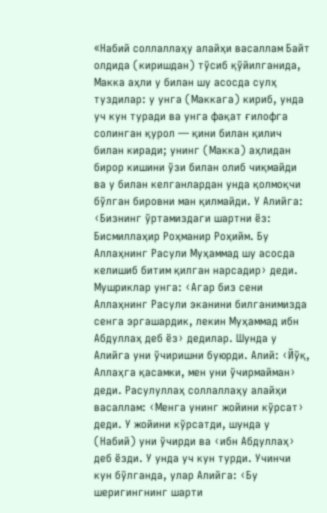«Набий соллаллаҳу алайҳи васаллам Байт олдида (киришдан) тўсиб қўйилганида, Макка аҳли у билан шу асосда сулҳ туздилар: у унга (Маккага) кириб, унда уч кун туради ва унга фақат ғилофга солинган қурол — қини билан қилич билан киради; унинг (Макка) аҳлидан бирор кишини ўзи билан олиб чиқмайди ва у билан келганлардан унда қолмоқчи бўлган бировни ман қилмайди. У Алийга: ‹Бизнинг ўртамиздаги шартни ёз: Бисмиллаҳир Роҳманир Роҳийм. Бу Аллаҳнинг Расули Муҳаммад шу асосда келишиб битим қилган нарсадир› деди. Мушриклар унга: ‹Агар биз сени Аллаҳнинг Расули эканини билганимизда сенга эргашардик, лекин Муҳаммад ибн Абдуллаҳ деб ёз› дедилар. Шунда у Алийга уни ўчиришни буюрди. Алий: ‹Йўқ, Аллаҳга қасамки, мен уни ўчирмайман› деди. Расулуллаҳ соллаллаҳу алайҳи васаллам: ‹Менга унинг жойини кўрсат› деди. У жойини кўрсатди, шунда у (Набий) уни ўчирди ва ‹ибн Абдуллаҳ› деб ёзди. У унда уч кун турди. Учинчи кун бўлганда, улар Алийга: ‹Бу шеригингнинг шарти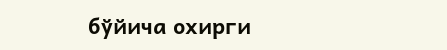бўйича охирги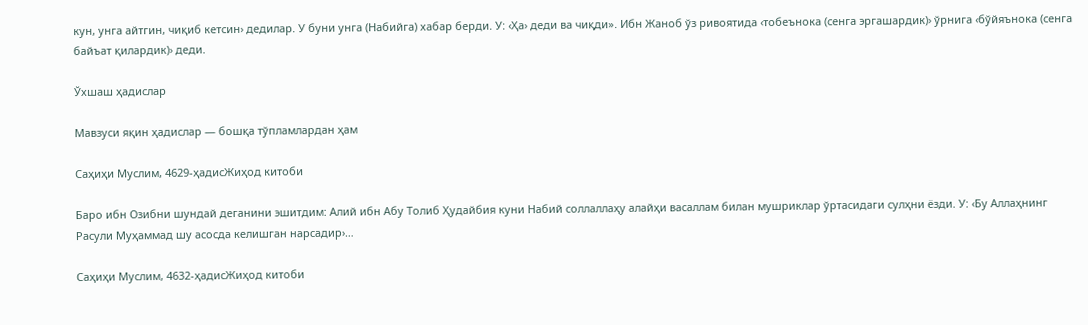кун, унга айтгин, чиқиб кетсин› дедилар. У буни унга (Набийга) хабар берди. У: ‹Ҳа› деди ва чиқди». Ибн Жаноб ўз ривоятида ‹тобеънока (сенга эргашардик)› ўрнига ‹бўйяънока (сенга байъат қилардик)› деди.

Ўхшаш ҳадислар

Мавзуси яқин ҳадислар — бошқа тўпламлардан ҳам

Саҳиҳи Муслим, 4629-ҳадисЖиҳод китоби

Баро ибн Озибни шундай деганини эшитдим: Алий ибн Абу Толиб Ҳудайбия куни Набий соллаллаҳу алайҳи васаллам билан мушриклар ўртасидаги сулҳни ёзди. У: ‹Бу Аллаҳнинг Расули Муҳаммад шу асосда келишган нарсадир›…

Саҳиҳи Муслим, 4632-ҳадисЖиҳод китоби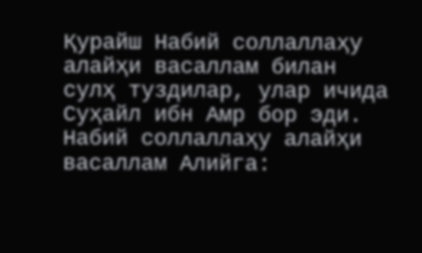Қурайш Набий соллаллаҳу алайҳи васаллам билан сулҳ туздилар, улар ичида Суҳайл ибн Амр бор эди. Набий соллаллаҳу алайҳи васаллам Алийга: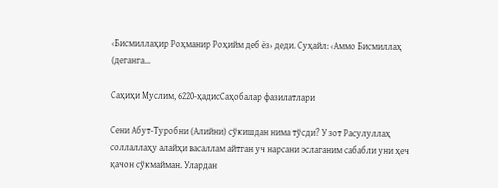‹Бисмиллаҳир Роҳманир Роҳийм деб ёз› деди. Суҳайл: ‹Аммо Бисмиллаҳ (деганга…

Саҳиҳи Муслим, 6220-ҳадисСаҳобалар фазилатлари

Сени Абут-Туробни (Алийни) сўкишдан нима тўсди? У зот Расулуллаҳ соллаллаҳу алайҳи васаллам айтган уч нарсани эслаганим сабабли уни ҳеч қачон сўкмайман. Улардан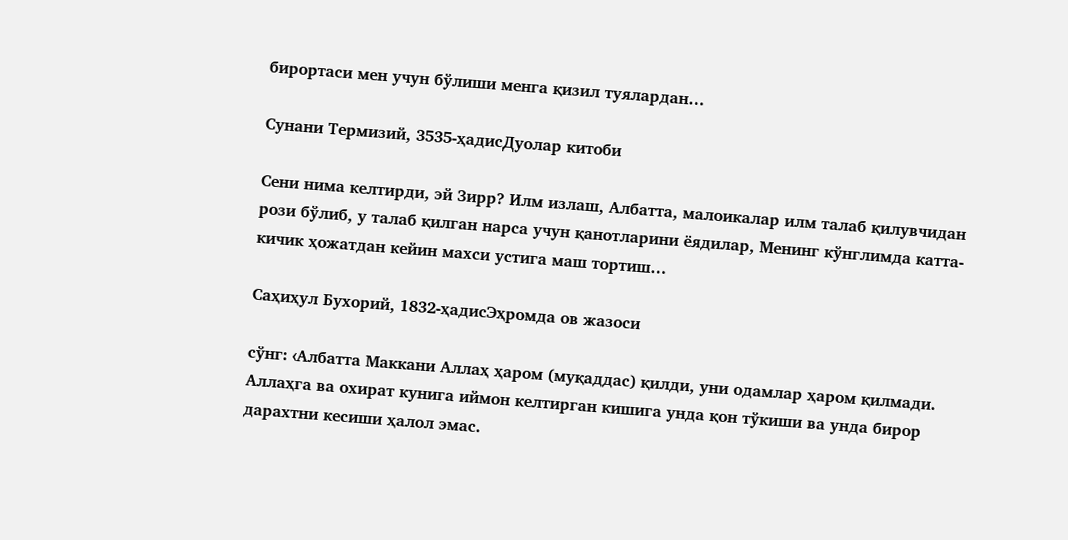бирортаси мен учун бўлиши менга қизил туялардан…

Сунани Термизий, 3535-ҳадисДуолар китоби

Сени нима келтирди, эй Зирр? Илм излаш, Албатта, малоикалар илм талаб қилувчидан рози бўлиб, у талаб қилган нарса учун қанотларини ёядилар, Менинг кўнглимда катта-кичик ҳожатдан кейин махси устига маш тортиш…

Саҳиҳул Бухорий, 1832-ҳадисЭҳромда ов жазоси

сўнг: ‹Албатта Маккани Аллаҳ ҳаром (муқаддас) қилди, уни одамлар ҳаром қилмади. Аллаҳга ва охират кунига иймон келтирган кишига унда қон тўкиши ва унда бирор дарахтни кесиши ҳалол эмас.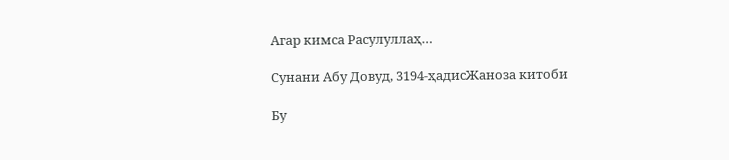Агар кимса Расулуллаҳ…

Сунани Абу Довуд, 3194-ҳадисЖаноза китоби

Бу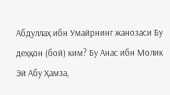Абдуллаҳ ибн Умайрнинг жанозаси Бу деҳқон (бой) ким? Бу Анас ибн Молик Эй Абу Ҳамза,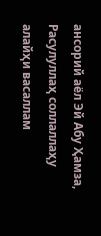ансорий аёл Эй Абу Ҳамза, Расулуллаҳ соллаллаҳу алайҳи васаллам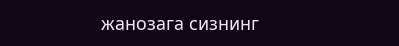жанозага сизнинг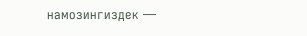намозингиздек —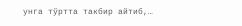унга тўртта такбир айтиб,…